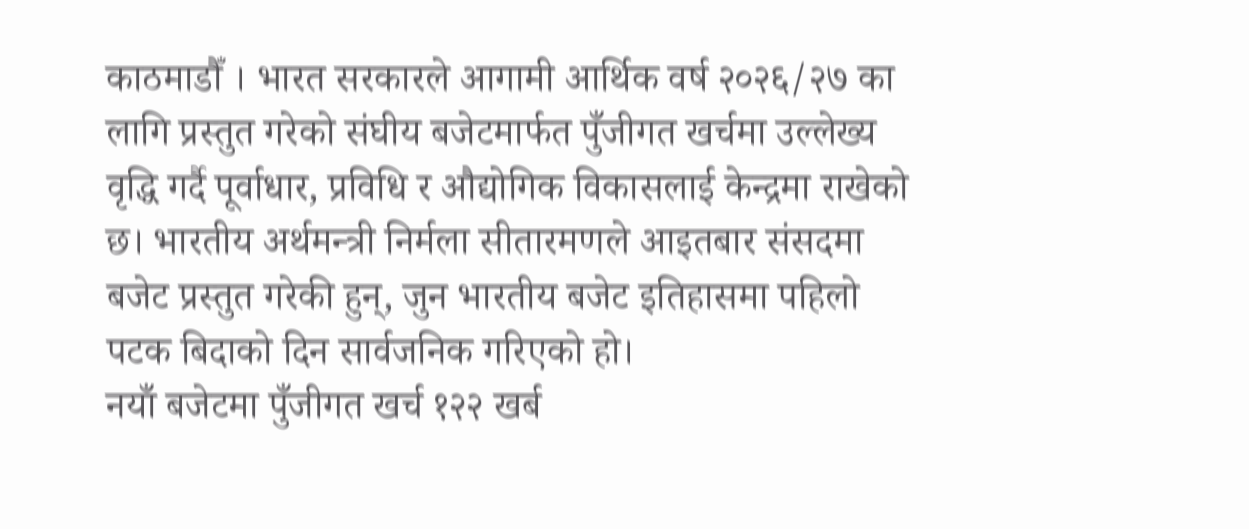काठमाडौँ । भारत सरकारले आगामी आर्थिक वर्ष २०२६/२७ का लागि प्रस्तुत गरेको संघीय बजेटमार्फत पुँजीगत खर्चमा उल्लेख्य वृद्धि गर्दै पूर्वाधार, प्रविधि र औद्योगिक विकासलाई केन्द्रमा राखेको छ। भारतीय अर्थमन्त्री निर्मला सीतारमणले आइतबार संसदमा बजेट प्रस्तुत गरेकी हुन्, जुन भारतीय बजेट इतिहासमा पहिलो पटक बिदाको दिन सार्वजनिक गरिएको हो।
नयाँ बजेटमा पुँजीगत खर्च १२२ खर्ब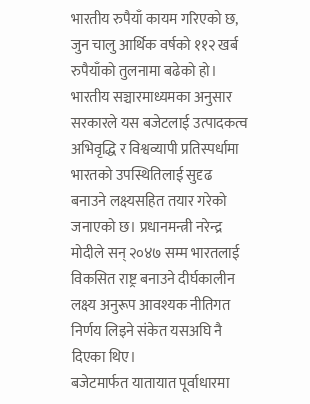भारतीय रुपैयाँ कायम गरिएको छ, जुन चालु आर्थिक वर्षको ११२ खर्ब रुपैयाँको तुलनामा बढेको हो। भारतीय सञ्चारमाध्यमका अनुसार सरकारले यस बजेटलाई उत्पादकत्व अभिवृद्धि र विश्वव्यापी प्रतिस्पर्धामा भारतको उपस्थितिलाई सुदृढ बनाउने लक्ष्यसहित तयार गरेको जनाएको छ। प्रधानमन्त्री नरेन्द्र मोदीले सन् २०४७ सम्म भारतलाई विकसित राष्ट्र बनाउने दीर्घकालीन लक्ष्य अनुरूप आवश्यक नीतिगत निर्णय लिइने संकेत यसअघि नै दिएका थिए।
बजेटमार्फत यातायात पूर्वाधारमा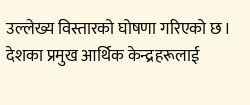उल्लेख्य विस्तारको घोषणा गरिएको छ। देशका प्रमुख आर्थिक केन्द्रहरूलाई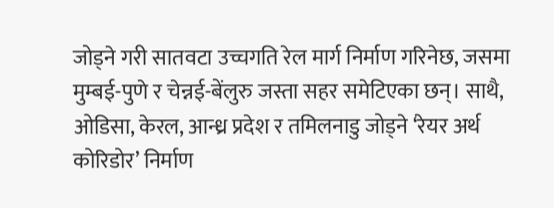जोड्ने गरी सातवटा उच्चगति रेल मार्ग निर्माण गरिनेछ, जसमा मुम्बई-पुणे र चेन्नई-बेंलुरु जस्ता सहर समेटिएका छन्। साथै, ओडिसा, केरल, आन्ध्र प्रदेश र तमिलनाडु जोड्ने ‘रेयर अर्थ कोरिडोर’ निर्माण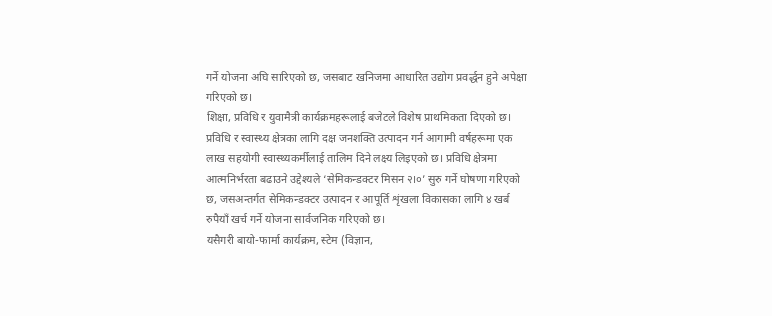गर्ने योजना अघि सारिएको छ, जसबाट खनिजमा आधारित उद्योग प्रवर्द्धन हुने अपेक्षा गरिएको छ।
शिक्षा, प्रविधि र युवामैत्री कार्यक्रमहरूलाई बजेटले विशेष प्राथमिकता दिएको छ। प्रविधि र स्वास्थ्य क्षेत्रका लागि दक्ष जनशक्ति उत्पादन गर्न आगामी वर्षहरूमा एक लाख सहयोगी स्वास्थ्यकर्मीलाई तालिम दिने लक्ष्य लिइएको छ। प्रविधि क्षेत्रमा आत्मनिर्भरता बढाउने उद्देश्यले ‘सेमिकन्डक्टर मिसन २।०’ सुरु गर्ने घोषणा गरिएको छ, जसअन्तर्गत सेमिकन्डक्टर उत्पादन र आपूर्ति शृंखला विकासका लागि ४ खर्ब रुपैयाँ खर्च गर्ने योजना सार्वजनिक गरिएको छ।
यसैगरी बायो-फार्मा कार्यक्रम, स्टेम (विज्ञान,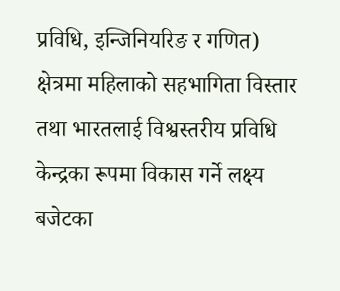प्रविधि, इन्जिनियरिङ र गणित) क्षेत्रमा महिलाको सहभागिता विस्तार तथा भारतलाई विश्वस्तरीय प्रविधि केन्द्रका रूपमा विकास गर्ने लक्ष्य बजेटका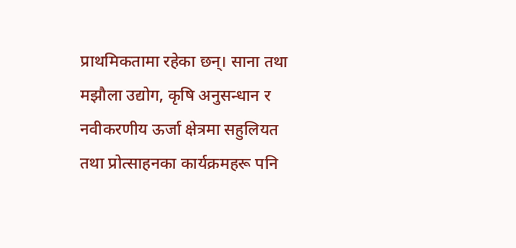प्राथमिकतामा रहेका छन्। साना तथा मझौला उद्योग, कृषि अनुसन्धान र नवीकरणीय ऊर्जा क्षेत्रमा सहुलियत तथा प्रोत्साहनका कार्यक्रमहरू पनि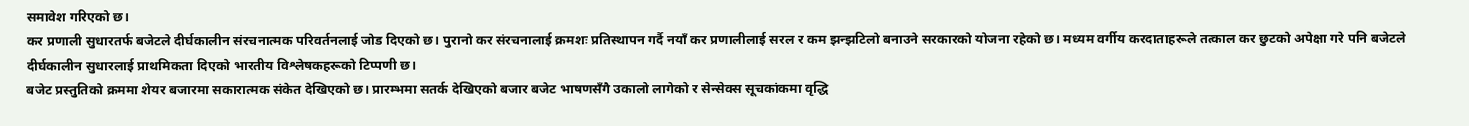समावेश गरिएको छ।
कर प्रणाली सुधारतर्फ बजेटले दीर्घकालीन संरचनात्मक परिवर्तनलाई जोड दिएको छ। पुरानो कर संरचनालाई क्रमशः प्रतिस्थापन गर्दै नयाँ कर प्रणालीलाई सरल र कम झन्झटिलो बनाउने सरकारको योजना रहेको छ। मध्यम वर्गीय करदाताहरूले तत्काल कर छुटको अपेक्षा गरे पनि बजेटले दीर्घकालीन सुधारलाई प्राथमिकता दिएको भारतीय विश्लेषकहरूको टिप्पणी छ।
बजेट प्रस्तुतिको क्रममा शेयर बजारमा सकारात्मक संकेत देखिएको छ। प्रारम्भमा सतर्क देखिएको बजार बजेट भाषणसँगै उकालो लागेको र सेन्सेक्स सूचकांकमा वृद्धि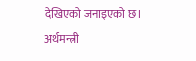देखिएको जनाइएको छ। अर्थमन्त्री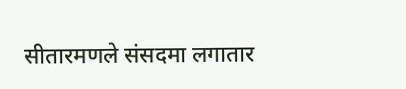सीतारमणले संसदमा लगातार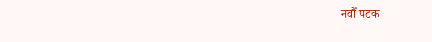नवौँ पटक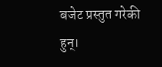बजेट प्रस्तुत गरेकी हुन्।